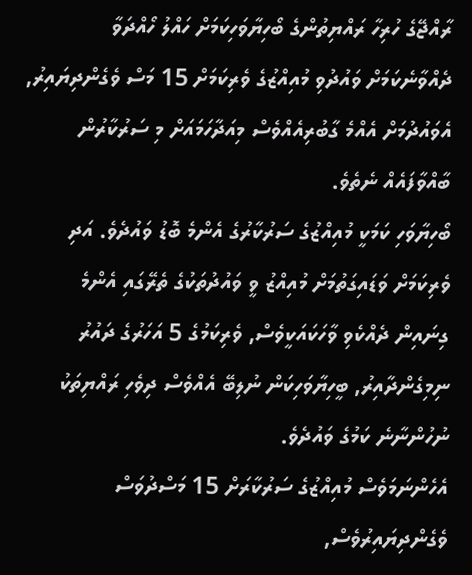ރާއްޖޭގެ ހުރިހާ ރައްޔިތުންގެ ބޯހިޔާވަހިކަމަށް ހައްލު ހޯއްދަވާ ދެއްވާނެކަމަށް ވައުދުވި މުއިއްޒުގެ ވެރިކަމަށް 15 މަސް ވެގެންދިޔައިރު, އެވައުދުމަށް އެއްމެ ގާބުރިއެއްވެސް މިއަދާހަމައަށް މި ސަރުކާރުން ބާއްވާފައެއް ނެތެވެ.
ބޯހިޔާވަހި ކަމަކީ މުއިއްޒުގެ ސަރުކާރުގެ އެންމެ ބޮޑު ވައުދެވެ. އަދި ވެރިކަމަށް ވަޑައިގަތުމަށް މުއިއްޒު ވީ ވައުދުތަކުގެ ތެރޭގައި އެންމެ ގިނައިން ދެއްކެވި ވާހަކައަކީވެސް, ވެރިކަމުގެ 5 އަހަރުގެ ދައުރު ނިމިގެންދާއިރު, ބީހިޔާވަހިކަން ނުލިބޭ އެއްވެސް ދިވެހި ރައްޔިތަކު ނުހުންނާނެ ކަމުގެ ވައުދެވެ.
އެހެންނަމަވެސް މުއިއްޒުގެ ސަރުކާރަށް 15 މަސްދުވަސް ވެގެންދިޔައިރުވެސް,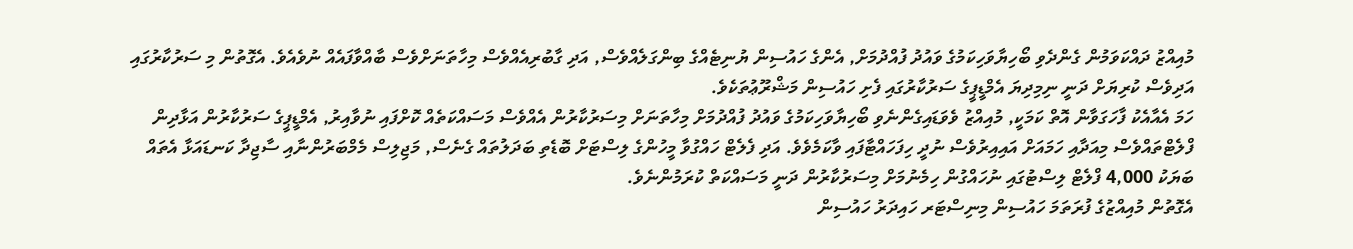މުއިއްޒު ދައްކަވަމުން ގެންދެވި ބޯހިޔާވަހިކަމުގެ ވައުދު ފުއްދުމަށް, އެންގެ ހައުސިން ޔުނިޓެއްގެ ބިންގަލެއްވެސް, އަދި ގާބުރިއެއްވެސް މިހާތަނަށްވެސް ބާއްވާފައެއް ނުވެއެވެ. އެގޮތުން މި ސަރުކާރުގައި އަދިވެސް ކުރިޔަށް ދަނީ ނިމިދިޔަ އެމްޑީޕީގެ ސަރުކާރުގައި ފެށި ހައުސިން މަޝްރޫޢުތަކެވެ.
ހަމަ އެއާއެކު ފާހަގަވާން އޮތް ކަމަކީ, މުއިއްޒު ވެވަޑައިގެންނެވި ބޯހިޔާވަހިކަމުގެ ވައުދު ފުއްދުމަށް މިހާތަނަށް މިސަރުކާރުން އެއްވެސް މަސައްކަތެއް ކޮށްފައި ނުވާއިރު, އެމްޑީޕީގެ ސަރުކާރުން އަޅާދިން ފްލެޓްތައްވެސް މިއަދާއި ހަމައަށް އައިއިރުވެސް ނުދީ ހިފަހައްޓާފައި ވާކަމެވެވެ. އަދި ފެލެޓް ހައްގުވާ މީހުންގެ ލިސްޓަށް ބޮޑެތި ބަދަލުތައް ގެނެސް, މަޖިލިސް މެމްބަރުންނާއި ސާޖިދާ ކަނޑައަޅާ އެތައް ބަޔަކު 4,000 ފްލެޓް ލިސްޓުގައި ނުހައްގުން ހިމެނުމަށް މިސަރުކާރުން ދަނީ މަސައްކަތް ކުރަމުންނެވެ.
އެގޮތުން މުއިއްޒުގެ ފުރަތަމަ ހައުސިން މިނިސްޓަރ ހައިދަރު ހައުސިން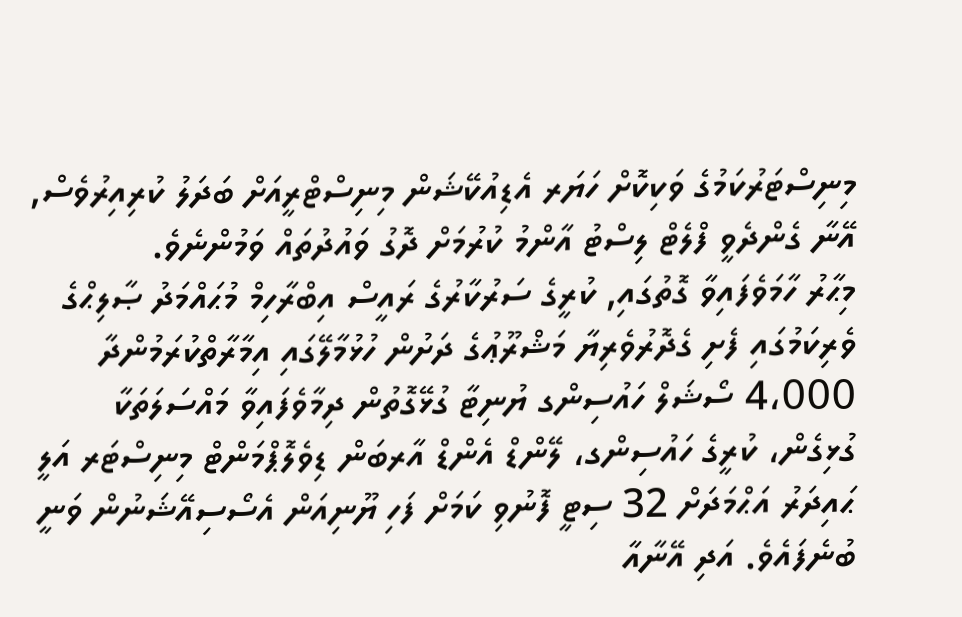މިނިސްޓަރުކަމުގެ ވަކިކޮށް ހަޔަރ އެޑިއުކޭޝަން މިނިސްޓްރީއަށް ބަދަލު ކުރިއިރުވެސް, އޭނާ ގެންދެވީ ފްލެޓް ލިސްޓު އާންމު ކުރުމަށް ދޮގު ވައުދުތައް ވަމުންނެވެ.
މިޙާރު ހާމަވެފައިވާ ގޮތުގައި, ކުރީގެ ސަރުކާރުގެ ރައީސް އިބްރާހިމް މުޙައްމަދު ޞާލިޙްގެ ވެރިކަމުގައި ފެށި ގެދޮރުވެރިޔާ މަޝްރޫޢުގެ ދަށުން ހުޅުމާލޭގައި އިމާރާތްކުރަމުންދާ 4،000 ސޯޝަލް ހައުސިންގ ޔުނިޓާ ގުޅޭގޮތުން ދިމާވެފައިވާ މައްސަލަތަކާ ގުޅިގެން، ކުރީގެ ހައުސިންގ، ލޭންޑް އެންޑް އާރބަން ޑިވެލޮޕްމަންޓް މިނިސްޓަރ އަލީ ޙައިދަރު އަޙްމަދަށް 32 ސިޓީ ފޮނުވި ކަމަށް ފަހި ޔޫނިއަން އެސޯސިއޭޝަނުން ވަނީ ބުނެފައެވެ. އަދި އޭނާއާ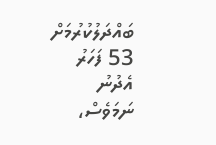ބައްދަލުކުރުމަށް 53 ފަހަރު އެދުނު ނަމަވެސް،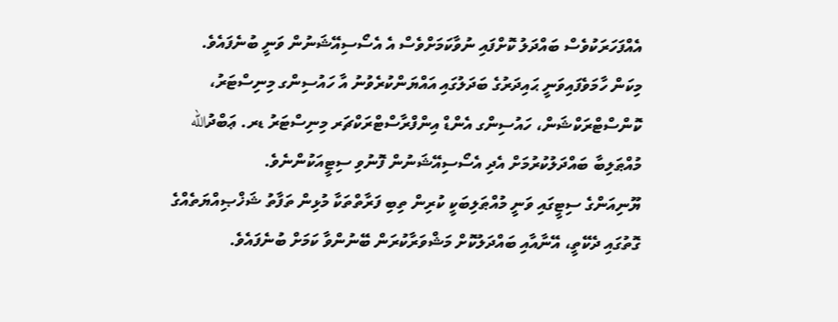އެއްފަހަރަކުވެސް ބައްދަލު ކޮށްފައި ނުވާކަމަށްވެސް އެ އެސޯސިއޭޝަނުން ވަނީ ބުނެފައެވެ.
މިކަން ހާމަވެފައިވަނީ ޙައިދަރުގެ ބަދަލުގައި އައްޔަންކުރެވުނު އާ ހައުސިންގ މިނިސްޓަރު، ކޮންސްޓްރަކްޝަން، ހައުސިންގ އެންޑް އިންފްރާސްޓްރަކްޗަރ މިނިސްޓަރު ޑރ. ޢަބްދުالله މުއްޠަލިބާ ބައްދަލުކުރުމަށް އެދި އެސޯސިއޭޝަނުން ފޮނުވި ސިޓީއަކުންނެވެ.
ޔޫނިއަންގެ ސިޓީގައި ވަނީ މުއްޠަލިބަކީ ކުރިން ތިބި ފަރާތްތަކާ މުޅިން ތަފާތު ޝަޚްޞިއްޔަތެއްގެ ގޮތުގައި ދެކޭތީ، އޭނާއާއި ބައްދަލުކޮށް މަޝްވަރާކުރަން ބޭނުންވާ ކަމަށް ބުނެފައެވެ.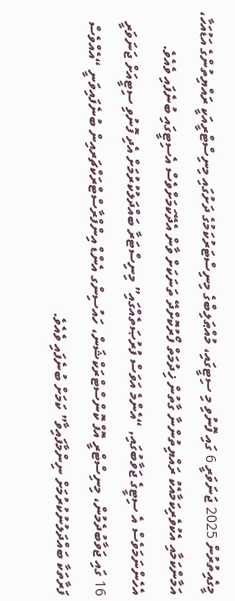މީގެއިތުރުން 2025 ޖަނަވަރީ 6 ގައި ފޮނުވި މި ސިޓީގައި، މުއްޠަލިބްގެ މިނިސްޓަރުކަމުގެ ދަށުގައި މިނިސްޓްރީއަކީ ރައްޔިތުންގެ އަޑުއަހާ، އަމާންކަމާއި އެކުވެރިކަމާއެކު ރައްޔިތުންނާ ގާތުން ޚިދުމަތް ފޯރުކޮށްދޭ ތަނަކަށް ވާން އެދޭކަމަށްވެސް އެސިޓީގައި ބުނެފައި ވެއެވެ.
އެހެންނަމަވެސް އެ ސިޓީގެ ޖަވާބުގައި, “އެންމެ އަވަސް ފުރުޞަތެއްގައި” މިނިސްޓަރާ ބައްދަލުކުރުމަށް އެދި ފޮނުވި ސިޓީއަށް ޖަނަވަރީ 16 ގައި ޖަވާބުދެމުން، މިނިސްޓްރީ އޮފް ކޮންސްޓްރަކްޝަން، ހައުސިންގ އެންޑް އިންފްރާސްޓްރަކްޗަރއިން ބުނެފައިވަނީ “އެއްވެސް ފަރާތަކާ ބައްދަލުނުކުރުމަށް ނިންމާފައިވާ” ކަމަށް ބުނެފައި ވެއެވެ.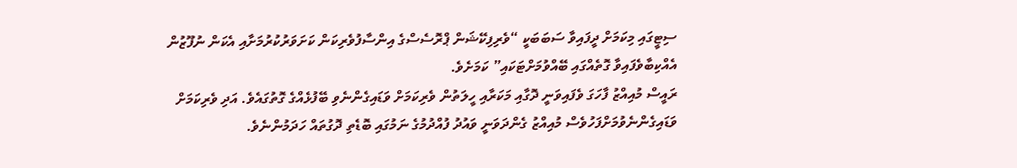ސިޓީގައި މިކަމަށް ދީފައިވާ ސަބަބަކީ “ވެރިފިކޭޝަން ޕްރޮސެސްގެ އިންސާފުވެރިކަން ކަށަވަރުކުރުމަށާއި އެކަން ނުފޫޒުން އެއްކިބާވެފައިވާ ގޮތެއްގައި ބޭއްވުމަށްޓަކައި” ކަމަށެވެ.
ރައީސް މުއިއްޒު ފާހަގަ ވެފައިވަނީ ދޮގާއި މަކަރާއި ހީލަތުން ވެރިކަމަށް ވަޑައިގެންނެވި ބޭފުޅެއްގެ ގޮތުގައެވެ. އަދި ވެރިކަމަށް ވަޑައިގެންނެވުމަށްފަހުވެސް މުއިއްޒު ގެންދަވަނީ ވައުދު ފުއްދުމުގެ ނަމުގައި ބޮޑެތި ދޮގުތައް ހަދަމުންނެވެ.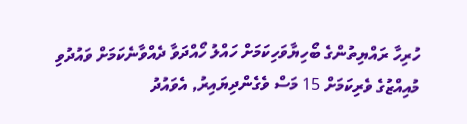ހުރިހާ ރައްޔިތުންގެ ބޯހިޔާވަހިކަމަށް ހައްލު ހޯއްދަވާ ދެއްވާނެކަމަށް ވައުދުވި މުއިއްޒުގެ ވެރިކަމަށް 15 މަސް ވެގެންދިޔައިރު, އެވައުދު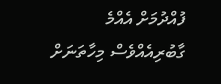ފުއްދުމަށް އެއްމެ ގާބުރިއެއްވެސް މިހާތަނަށް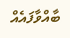ބާއްވާފައެއް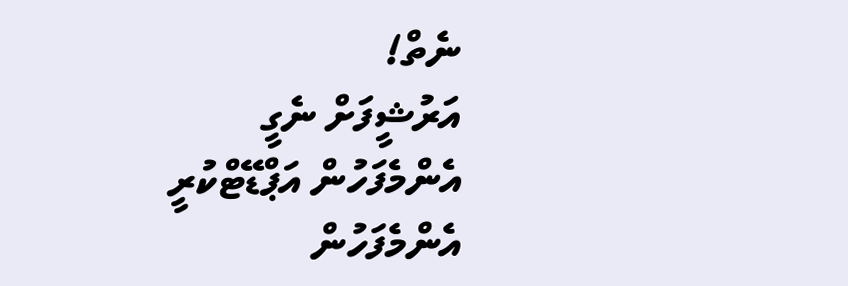ނެތް!
އަރުޝީފަށް ނެގީ
އެންމެފަހުން އަޕްޑޭޓްކުރީ
އެންމެފަހުން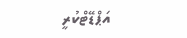އަޕްޑޭޓްކުރީ